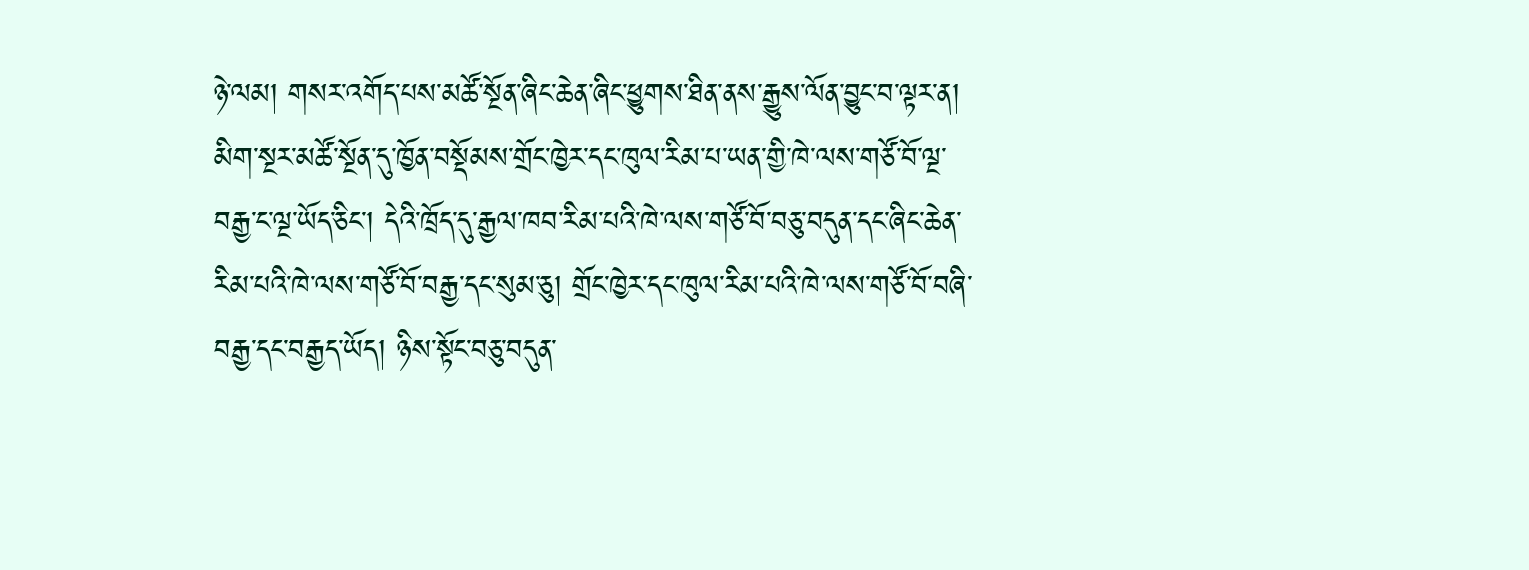ཉེ་ལམ། གསར་འགོད་པས་མཚོ་སྔོན་ཞིང་ཆེན་ཞིང་ཕྱུགས་ཐིན་ནས་རྒྱུས་ལོན་བྱུང་བ་ལྟར་ན། མིག་སྔར་མཚོ་སྔོན་དུ་ཁྱོན་བསྡོམས་གྲོང་ཁྱེར་དང་ཁུལ་རིམ་པ་ཡན་གྱི་ཁེ་ལས་གཙོ་བོ་ལྔ་བརྒྱ་ང་ལྔ་ཡོད་ཅིང་། དེའི་ཁྲོད་དུ་རྒྱལ་ཁབ་རིམ་པའི་ཁེ་ལས་གཙོ་བོ་བཅུ་བདུན་དང་ཞིང་ཆེན་རིམ་པའི་ཁེ་ལས་གཙོ་བོ་བརྒྱ་དང་སུམ་ཅུ། གྲོང་ཁྱེར་དང་ཁུལ་རིམ་པའི་ཁེ་ལས་གཙོ་བོ་བཞི་བརྒྱ་དང་བརྒྱད་ཡོད། ཉིས་སྟོང་བཅུ་བདུན་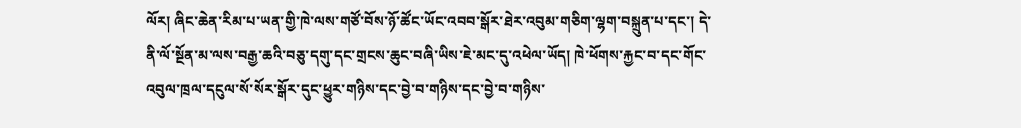ལོར། ཞིང་ཆེན་རིམ་པ་ཡན་གྱི་ཁེ་ལས་གཙོ་བོས་ཉོ་ཚོང་ཡོང་འབབ་སྒོར་ཐེར་འབུམ་གཅིག་ལྷག་བསྐྲུན་པ་དང་། དེ་ནི་ལོ་སྔོན་མ་ལས་བརྒྱ་ཆའི་བཅུ་དགུ་དང་གྲངས་ཆུང་བཞི་ཡིས་ཇེ་མང་དུ་འཕེལ་ཡོད། ཁེ་ཕོགས་རྐྱང་བ་དང་གོང་འབུལ་ཁྲལ་དངུལ་སོ་སོར་སྒོར་དུང་ཕྱུར་གཉིས་དང་བྱེ་བ་གཉིས་དང་བྱེ་བ་གཉིས་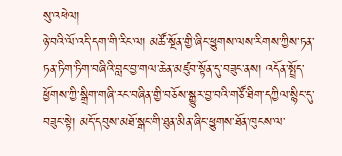སུ་འཕེལ།
ཉེ་བའི་ལོ་འདི་དག་གི་རིང་ལ། མཚོ་སྔོན་གྱི་ཞིང་ཕྱུགས་ལས་རིགས་ཀྱིས་ཏན་ཏན་ཏིག་ཏིག་བཞིའི་བླང་བྱ་གལ་ཆེན་མཛུབ་སྟོན་དུ་བཟུང་ནས། འདོན་སྤྲོད་ཕྱོགས་ཀྱི་སྒྲིག་གཞི་རང་བཞིན་གྱི་བཅོས་སྒྱུར་བྱ་བའི་གཙོ་ཐིག་དཀྱིལ་སྙིང་དུ་བཟུང་སྟེ། མདོ་དབུས་མཐོ་སྒང་གི་ཐུན་མིན་ཞིང་ཕྱུགས་ཐོན་ཁུངས་ལ་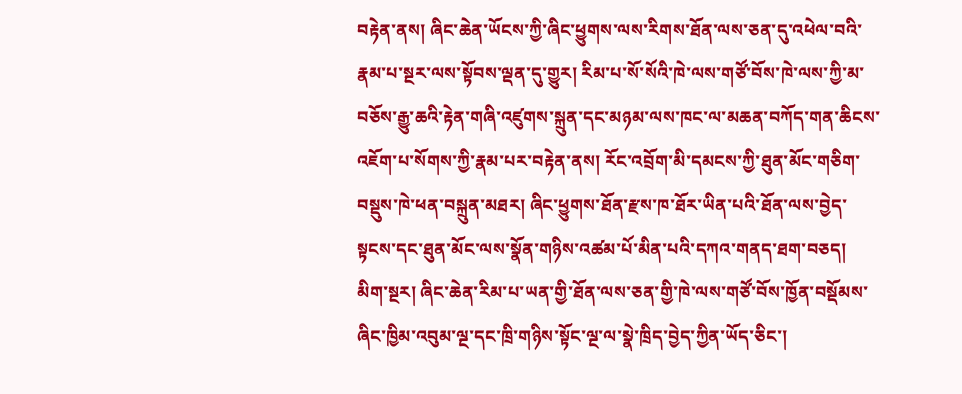བརྟེན་ནས། ཞིང་ཆེན་ཡོངས་ཀྱི་ཞིང་ཕྱུགས་ལས་རིགས་ཐོན་ལས་ཅན་དུ་འཕེལ་བའི་རྣམ་པ་སྔར་ལས་སྟོབས་ལྡན་དུ་གྱུར། རིམ་པ་སོ་སོའི་ཁེ་ལས་གཙོ་བོས་ཁེ་ལས་ཀྱི་མ་བཅོས་རྒྱུ་ཆའི་རྟེན་གཞི་འཛུགས་སྐྲུན་དང་མཉམ་ལས་ཁང་ལ་མཆན་བཀོད་གན་ཆིངས་འཇོག་པ་སོགས་ཀྱི་རྣམ་པར་བརྟེན་ནས། རོང་འབྲོག་མི་དམངས་ཀྱི་ཐུན་མོང་གཅིག་བསྡུས་ཁེ་ཕན་བསྐྲུན་མཐར། ཞིང་ཕྱུགས་ཐོན་རྫས་ཁ་ཐོར་ཡིན་པའི་ཐོན་ལས་བྱེད་སྟངས་དང་ཐུན་མོང་ལས་སྣོན་གཉིས་འཚམ་པོ་མིན་པའི་དཀའ་གནད་ཐག་བཅད།
མིག་སྔར། ཞིང་ཆེན་རིམ་པ་ཡན་གྱི་ཐོན་ལས་ཅན་གྱི་ཁེ་ལས་གཙོ་བོས་ཁྱོན་བསྡོམས་ཞིང་ཁྱིམ་འབུམ་ལྔ་དང་ཁྲི་གཉིས་སྟོང་ལྔ་ལ་སྣེ་ཁྲིད་བྱེད་ཀྱིན་ཡོད་ཅིང་།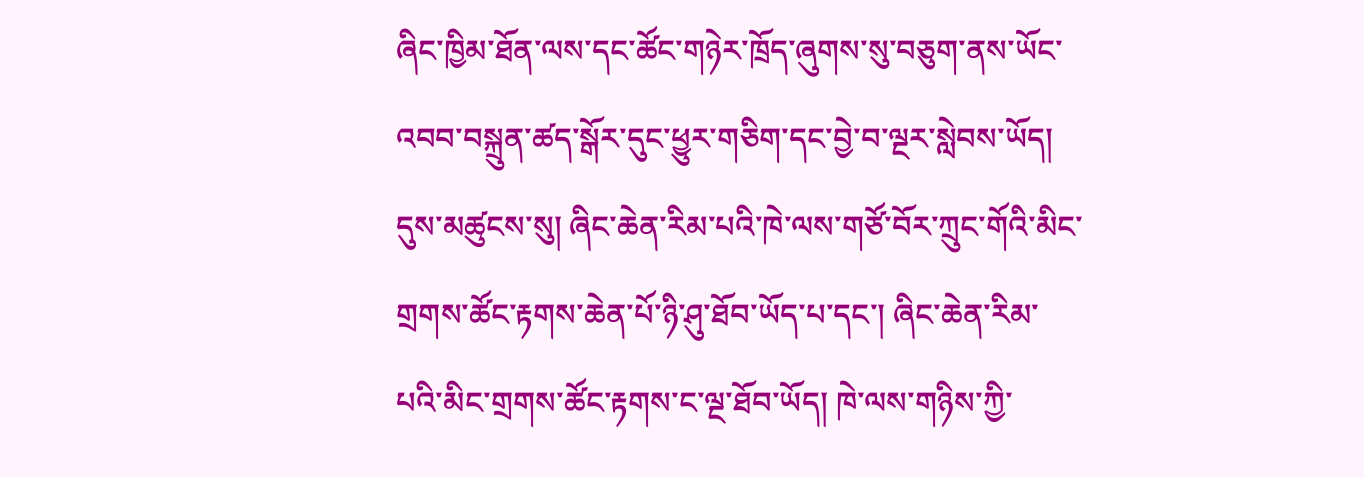ཞིང་ཁྱིམ་ཐོན་ལས་དང་ཚོང་གཉེར་ཁྲོད་ཞུགས་སུ་བཅུག་ནས་ཡོང་འབབ་བསྐྲུན་ཚད་སྒོར་དུང་ཕྱུར་གཅིག་དང་བྱེ་བ་ལྔར་སླེབས་ཡོད། དུས་མཚུངས་སུ། ཞིང་ཆེན་རིམ་པའི་ཁེ་ལས་གཙོ་བོར་ཀྲུང་གོའི་མིང་གྲགས་ཚོང་རྟགས་ཆེན་པོ་ཉི་ཤུ་ཐོབ་ཡོད་པ་དང་། ཞིང་ཆེན་རིམ་པའི་མིང་གྲགས་ཚོང་རྟགས་ང་ལྔ་ཐོབ་ཡོད། ཁེ་ལས་གཉིས་ཀྱི་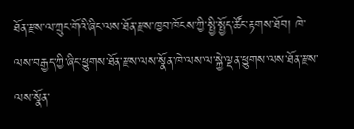ཐོན་རྫས་ལ་ཀྲུང་གོའི་ཞིང་ལས་ཐོན་རྫས་ཁྱབ་ཁོངས་ཀྱི་སྤྱི་སྤྱོད་ཚོང་རྟགས་ཐོབ། ཁེ་ལས་བརྒྱད་ཀྱི་ཞིང་ཕྱུགས་ཐོན་རྫས་ལས་སྣོན་ཁེ་ལས་ལ་སྐྱེ་ལྡན་ཕྱུགས་ལས་ཐོན་རྫས་ལས་སྣོན་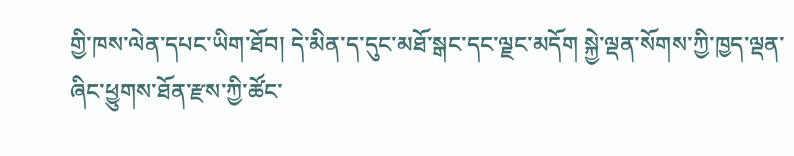གྱི་ཁས་ལེན་དཔང་ཡིག་ཐོབ། དེ་མིན་ད་དུང་མཐོ་སྒང་དང་ལྗང་མདོག སྐྱེ་ལྡན་སོགས་ཀྱི་ཁྱད་ལྡན་ཞིང་ཕྱུགས་ཐོན་རྫས་ཀྱི་ཚོང་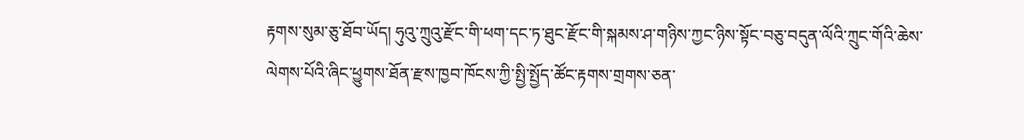རྟགས་སུམ་ཅུ་ཐོབ་ཡོད། ཧུའུ་ཀྲུའུ་རྫོང་གི་ཕག་དང་ཏ་ཐུང་རྫོང་གི་སྐམས་ཤ་གཉིས་ཀྱང་ཉིས་སྟོང་བཅུ་བདུན་ལོའི་ཀྲུང་གོའི་ཆེས་ལེགས་པོའི་ཞིང་ཕྱུགས་ཐོན་རྫས་ཁྱབ་ཁོངས་ཀྱི་སྤྱི་སྤྱོད་ཚོང་རྟགས་གྲགས་ཅན་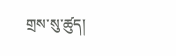གྲས་སུ་ཚུད།